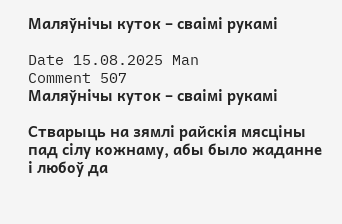Маляўнічы куток – сваімі рукамі

Date 15.08.2025 Man
Comment 507
Маляўнічы куток – сваімі рукамі

Стварыць на зямлі райскія мясціны пад сілу кожнаму, абы было жаданне і любоў да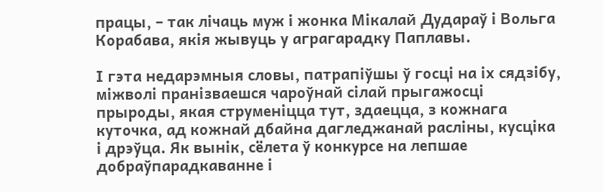працы, – так лічаць муж і жонка Мікалай Дудараў і Вольга Корабава, якія жывуць у аграгарадку Паплавы.

І гэта недарэмныя словы, патрапіўшы ў госці на іх сядзібу, міжволі пранізваешся чароўнай сілай прыгажосці прыроды, якая струменіцца тут, здаецца, з кожнага куточка, ад кожнай дбайна дагледжанай расліны, кусціка і дрэўца. Як вынік, сёлета ў конкурсе на лепшае добраўпарадкаванне і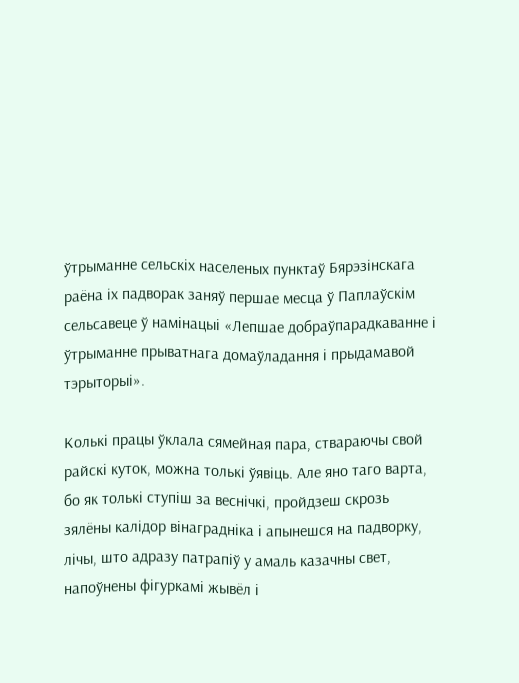ўтрыманне сельскіх населеных пунктаў Бярэзінскага раёна іх падворак заняў першае месца ў Паплаўскім сельсавеце ў намінацыі «Лепшае добраўпарадкаванне і ўтрыманне прыватнага домаўладання і прыдамавой тэрыторыі».

Колькі працы ўклала сямейная пара, ствараючы свой райскі куток, можна толькі ўявіць. Але яно таго варта, бо як толькі ступіш за веснічкі, пройдзеш скрозь зялёны калідор вінаградніка і апынешся на падворку, лічы, што адразу патрапіў у амаль казачны свет, напоўнены фігуркамі жывёл і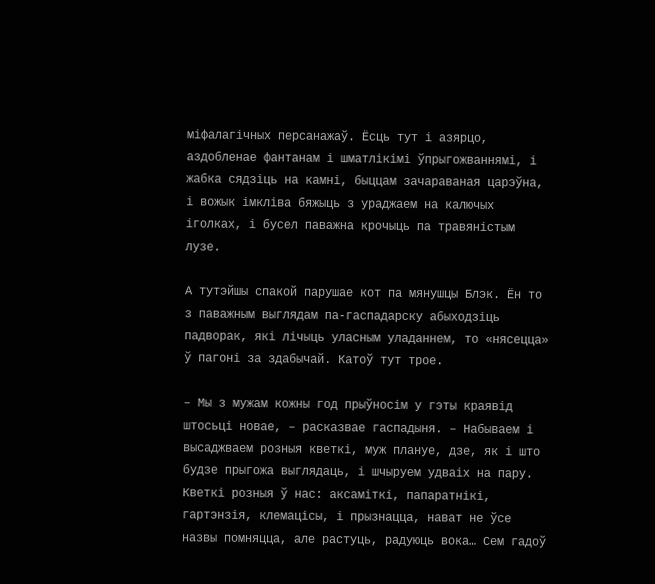міфалагічных персанажаў. Ёсць тут і азярцо, аздобленае фантанам і шматлікімі ўпрыгожваннямі, і жабка сядзіць на камні, быццам зачараваная царэўна, і вожык імкліва бяжыць з ураджаем на калючых іголках, і бусел паважна крочыць па травяністым лузе.

А тутэйшы спакой парушае кот па мянушцы Блэк. Ён то з паважным выглядам па-гаспадарску абыходзіць падворак, які лічыць уласным уладаннем, то «нясецца» ў пагоні за здабычай. Катоў тут трое.

– Мы з мужам кожны год прыўносім у гэты краявід штосьці новае, – расказвае гаспадыня. – Набываем і высаджваем розныя кветкі, муж плануе, дзе, як і што будзе прыгожа выглядаць, і шчыруем удваіх на пару. Кветкі розныя ў нас: аксаміткі, папаратнікі, гартэнзія, клемацісы, і прызнацца, нават не ўсе назвы помняцца, але растуць, радуюць вока… Сем гадоў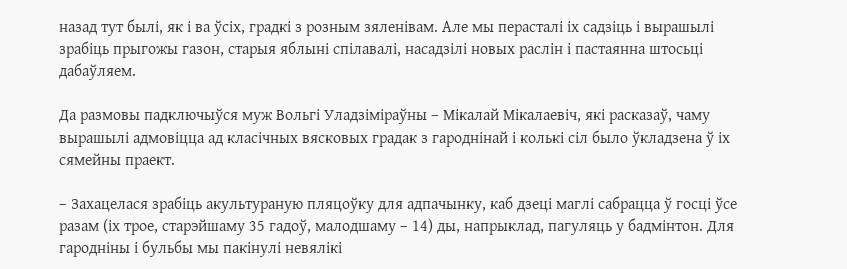назад тут былі, як і ва ўсіх, градкі з розным зяленівам. Але мы перасталі іх садзіць і вырашылі зрабіць прыгожы газон, старыя яблыні спілавалі, насадзілі новых раслін і пастаянна штосьці дабаўляем.

Да размовы падключыўся муж Вольгі Уладзіміраўны – Мікалай Мікалаевіч, які расказаў, чаму вырашылі адмовіцца ад класічных вясковых градак з гароднінай і колькі сіл было ўкладзена ў іх сямейны праект.

– Захацелася зрабіць акультураную пляцоўку для адпачынку, каб дзеці маглі сабрацца ў госці ўсе разам (іх трое, старэйшаму 35 гадоў, малодшаму – 14) ды, напрыклад, пагуляць у бадмінтон. Для гародніны і бульбы мы пакінулі невялікі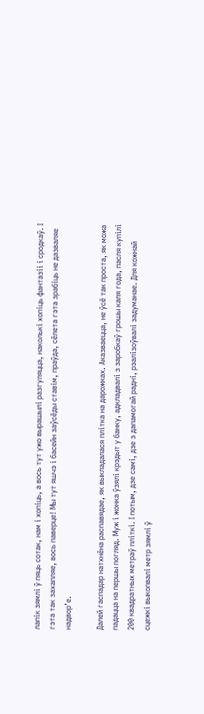лапік зямлі ў пяць сотак, нам і хопіць, а вось тут ужо вырашылі разгуляцца, наколькі хопіць фантазіі і сродкаў. І гэта так захапляе, вось паверце! Мы тут яшчэ і басейн заўсёды ставім, праўда, сёлета гэта зрабіць не дазваляе надвор’е.

Далей гаспадар натхнёна распавядае, як выкладалася плітка на дарожках. Аказваецца, не ўсё так проста, як можа падацца на першы погляд. Муж і жонка ўзялі крэдыт у банку, адкладвалі з заробкаў грошы каля года, пасля купілі 200 квадратных метраў пліткі. І потым, дзе самі, дзе з дапамогай радні, рэалізоўвалі задуманае. Для кожнай сцежкі выкопвалі метр зямлі ў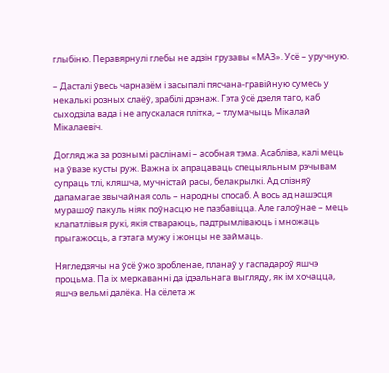глыбіню. Перавярнулі глебы не адзін грузавы «МАЗ». Усё – уручную.

– Дасталі ўвесь чарназём і засыпалі пясчана-гравійную сумесь у некалькі розных слаёў, зрабілі дрэнаж. Гэта ўсё дзеля таго, каб сыходзіла вада і не апускалася плітка, – тлумачыць Мікалай Мікалаевіч.

Догляд жа за рознымі раслінамі – асобная тэма. Асабліва, калі мець на ўвазе кусты руж. Важна іх апрацаваць спецыяльным рэчывам супраць тлі, кляшча, мучністай расы, белакрылкі. Ад слізняў дапамагае звычайная соль – народны спосаб. А вось ад нашэсця мурашоў пакуль ніяк поўнасцю не пазбавіцца. Але галоўнае – мець клапатлівыя рукі, якія ствараюць, падтрымліваюць і множаць прыгажосць, а гэтага мужу і жонцы не займаць.

Нягледзячы на ўсё ўжо зробленае, планаў у гаспадароў яшчэ процьма. Па іх меркаванні да ідэальнага выгляду, як ім хочацца, яшчэ вельмі далёка. На сёлета ж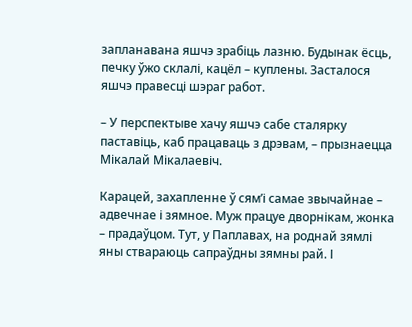запланавана яшчэ зрабіць лазню. Будынак ёсць, печку ўжо склалі, кацёл – куплены. Засталося яшчэ правесці шэраг работ.

– У перспектыве хачу яшчэ сабе сталярку паставіць, каб працаваць з дрэвам, – прызнаецца Мікалай Мікалаевіч.

Карацей, захапленне ў сям’і самае звычайнае – адвечнае і зямное. Муж працуе дворнікам, жонка – прадаўцом. Тут, у Паплавах, на роднай зямлі яны ствараюць сапраўдны зямны рай. І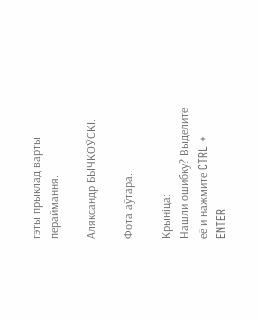гэты прыклад варты пераймання.

Аляксандр БЫЧКОЎСКІ.

Фота аўтара.

Крыніца:
Нашли ошибку? Выделите её и нажмите CTRL + ENTER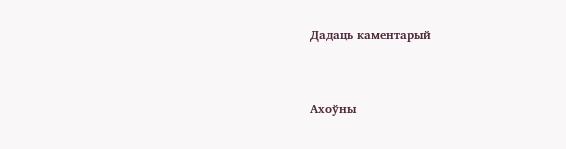Дадаць каментарый


Ахоўны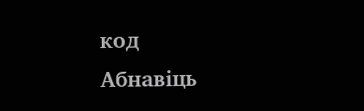код
Абнавіць